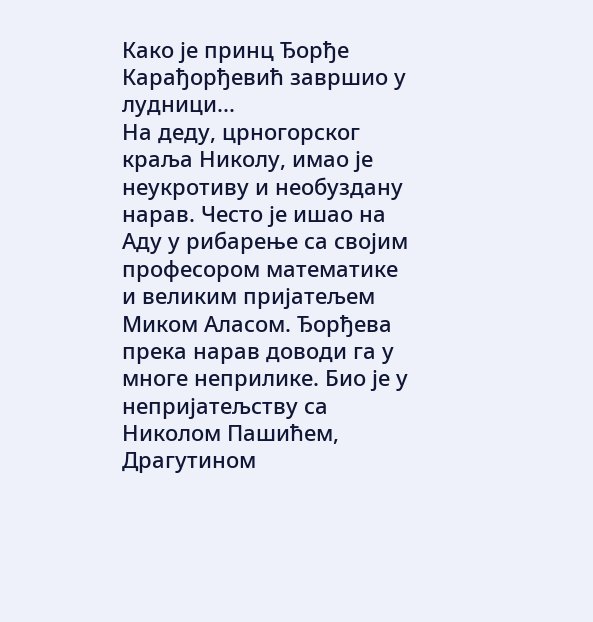Како је принц Ђорђе Карађорђевић завршио у лудници...
На деду, црногорског краља Николу, имао је неукротиву и необуздану нарав. Често је ишао на Аду у рибарење са својим професором математике и великим пријатељем Миком Аласом. Ђорђева прека нарав доводи га у многе неприлике. Био је у непријатељству са Николом Пашићем, Драгутином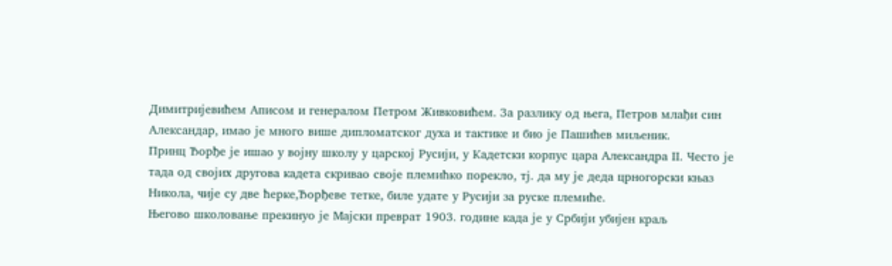Димитријевићем Аписом и генералом Петром Живковићем. За разлику од њега, Петров млађи син Александар, имао је много више дипломатског духа и тактике и био је Пашићев миљеник.
Принц Ђорђе је ишао у војну школу у царској Русији, у Кадетски корпус цара Александра II. Често је тада од својих другова кадета скривао своје племићко порекло, тј. да му је деда црногорски књаз Никола, чије су две ћерке,Ђорђеве тетке, биле удате у Русији за руске племиће.
Његово школовање прекинуо је Мајски преврат 1903. године када је у Србији убијен краљ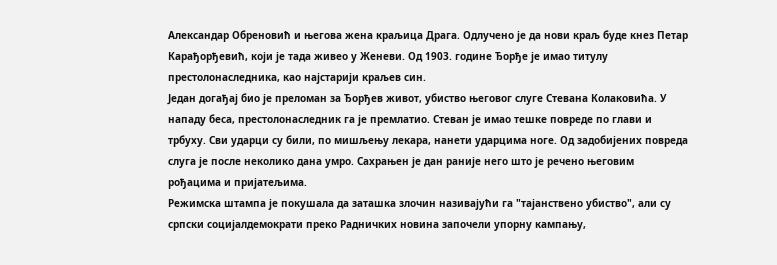Александар Обреновић и његова жена краљица Драга. Одлучено је да нови краљ буде кнез Петар Карађорђевић, који је тада живео у Женеви. Од 1903. године Ђорђе је имао титулу престолонаследника, као најстарији краљев син.
Један догађај био је преломан за Ђорђев живот, убиство његовог слуге Стевана Колаковића. У нападу беса, престолонаследник га је премлатио. Стеван је имао тешке повреде по глави и трбуху. Сви ударци су били, по мишљењу лекара, нанети ударцима ноге. Од задобијених повреда слуга је после неколико дана умро. Сахрањен је дан раније него што је речено његовим рођацима и пријатељима.
Режимска штампа је покушала да заташка злочин називајући га "тајанствено убиство", али су српски социјалдемократи преко Радничких новина започели упорну кампању,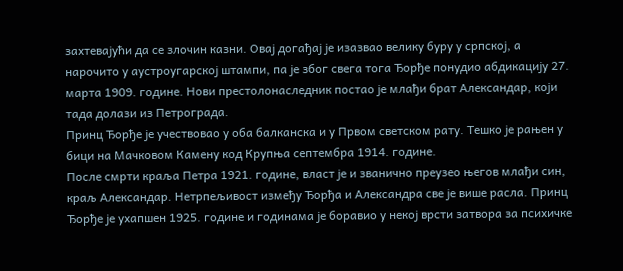захтевајући да се злочин казни. Овај догађај је изазвао велику буру у српској, а нарочито у аустроугарској штампи, па је због свега тога Ђорђе понудио абдикацију 27. марта 1909. године. Нови престолонаследник постао је млађи брат Александар, који тада долази из Петрограда.
Принц Ђорђе је учествовао у оба балканска и у Првом светском рату. Тешко је рањен у бици на Мачковом Камену код Крупња септембра 1914. године.
После смрти краља Петра 1921. године, власт је и званично преузео његов млађи син, краљ Александар. Нетрпељивост између Ђорђа и Александра све је више расла. Принц Ђорђе је ухапшен 1925. године и годинама је боравио у некој врсти затвора за психичке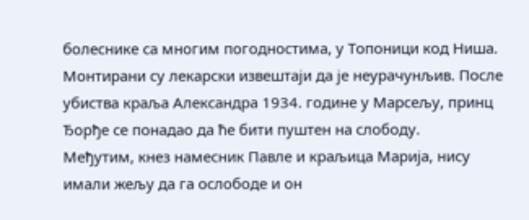болеснике са многим погодностима, у Топоници код Ниша. Монтирани су лекарски извештаји да је неурачунљив. После убиства краља Александра 1934. године у Марсељу, принц Ђорђе се понадао да ће бити пуштен на слободу.
Међутим, кнез намесник Павле и краљица Марија, нису имали жељу да га ослободе и он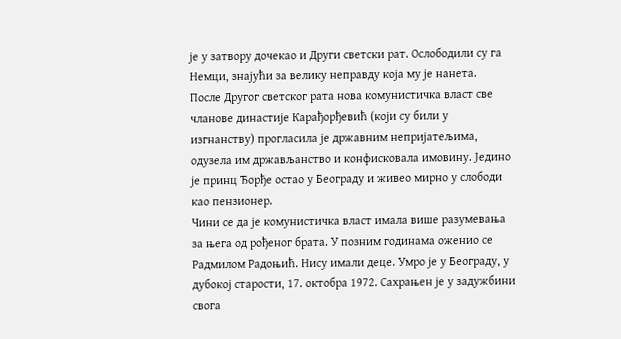је у затвору дочекао и Други светски рат. Ослободили су га Немци, знајући за велику неправду која му је нанета.
После Другог светског рата нова комунистичка власт све чланове династије Карађорђевић (који су били у изгнанству) прогласила је државним непријатељима, одузела им држављанство и конфисковала имовину. Једино је принц Ђорђе остао у Београду и живео мирно у слободи као пензионер.
Чини се да је комунистичка власт имала више разумевања за њега од рођеног брата. У позним годинама оженио се Радмилом Радоњић. Нису имали деце. Умро је у Београду, у дубокој старости, 17. октобра 1972. Сахрањен је у задужбини свога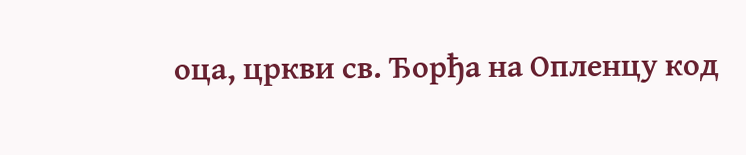оца, цркви св. Ђорђа на Опленцу код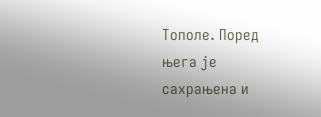Тополе. Поред њега је сахрањена и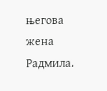његова жена Радмила.